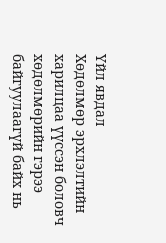Үйл явдал
Хөдөлмөр эрхлэлтийн харилцаа үүссэн боловч хөдөлмөрийн гэрээ байгуулаагүй байх нь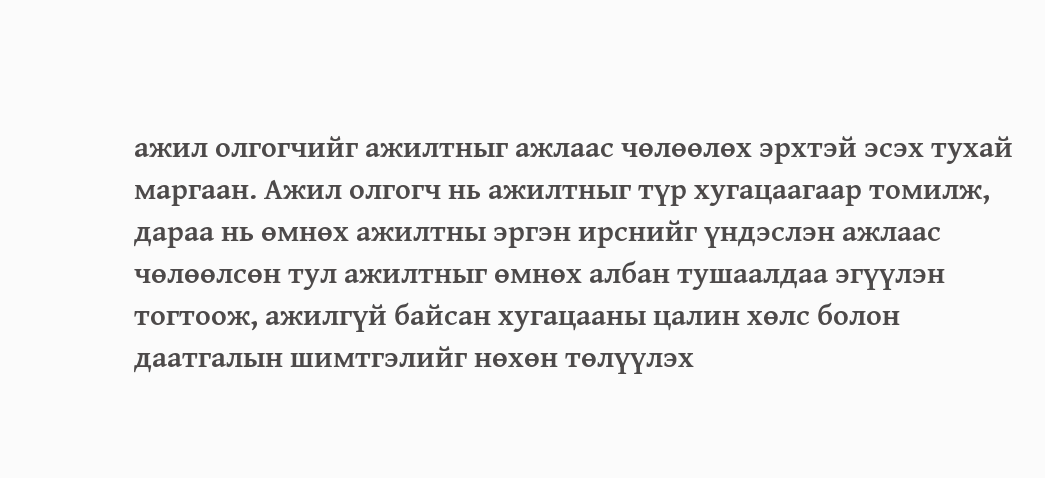ажил олгогчийг ажилтныг ажлаас чөлөөлөх эрхтэй эсэх тухай маргаан. Ажил олгогч нь ажилтныг түр хугацаагаар томилж, дараа нь өмнөх ажилтны эргэн ирснийг үндэслэн ажлаас чөлөөлсөн тул ажилтныг өмнөх албан тушаалдаа эгүүлэн тогтоож, ажилгүй байсан хугацааны цалин хөлс болон даатгалын шимтгэлийг нөхөн төлүүлэх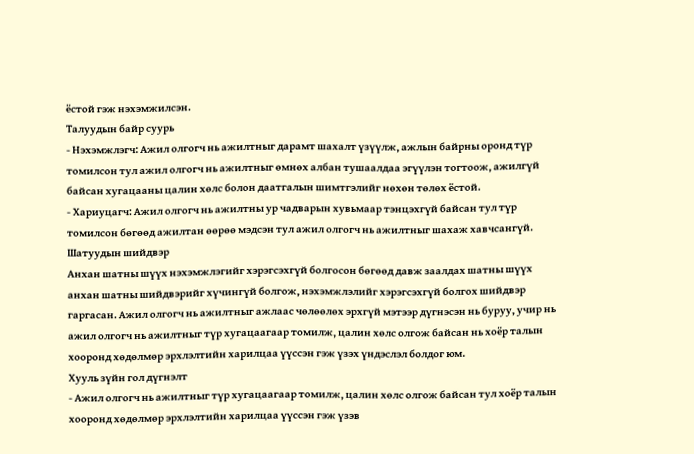ёстой гэж нэхэмжилсэн.
Талуудын байр суурь
- Нэхэмжлэгч: Ажил олгогч нь ажилтныг дарамт шахалт үзүүлж, ажлын байрны оронд түр томилсон тул ажил олгогч нь ажилтныг өмнөх албан тушаалдаа эгүүлэн тогтоож, ажилгүй байсан хугацааны цалин хөлс болон даатгалын шимтгэлийг нөхөн төлөх ёстой.
- Хариуцагч: Ажил олгогч нь ажилтны ур чадварын хувьмаар тэнцэхгүй байсан тул түр томилсон бөгөөд ажилтан өөрөө мэдсэн тул ажил олгогч нь ажилтныг шахаж хавчсангүй.
Шатуудын шийдвэр
Анхан шатны шүүх нэхэмжлэгийг хэрэгсэхгүй болгосон бөгөөд давж заалдах шатны шүүх анхан шатны шийдвэрийг хүчингүй болгож, нэхэмжлэлийг хэрэгсэхгүй болгох шийдвэр гаргасан. Ажил олгогч нь ажилтныг ажлаас чөлөөлөх эрхгүй мэтээр дүгнэсэн нь буруу, учир нь ажил олгогч нь ажилтныг түр хугацаагаар томилж, цалин хөлс олгож байсан нь хоёр талын хооронд хөдөлмөр эрхлэлтийн харилцаа үүссэн гэж үзэх үндэслэл болдог юм.
Хууль зүйн гол дүгнэлт
- Ажил олгогч нь ажилтныг түр хугацаагаар томилж, цалин хөлс олгож байсан тул хоёр талын хооронд хөдөлмөр эрхлэлтийн харилцаа үүссэн гэж үзэв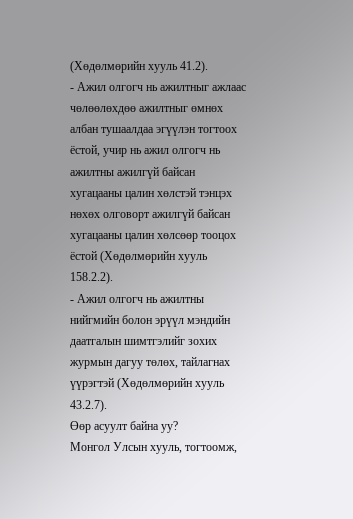(Хөдөлмөрийн хууль 41.2).
- Ажил олгогч нь ажилтныг ажлаас чөлөөлөхдөө ажилтныг өмнөх албан тушаалдаа эгүүлэн тогтоох ёстой, учир нь ажил олгогч нь ажилтны ажилгүй байсан хугацааны цалин хөлстэй тэнцэх нөхөх олговорт ажилгүй байсан хугацааны цалин хөлсөөр тооцох ёстой (Хөдөлмөрийн хууль 158.2.2).
- Ажил олгогч нь ажилтны нийгмийн болон эрүүл мэндийн даатгалын шимтгэлийг зохих журмын дагуу төлөх, тайлагнах үүрэгтэй (Хөдөлмөрийн хууль 43.2.7).
Өөр асуулт байна уу?
Монгол Улсын хууль, тогтоомж,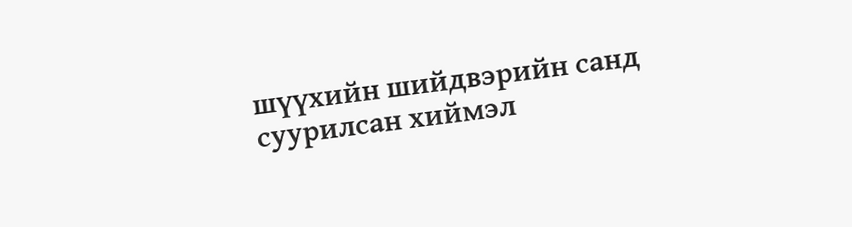шүүхийн шийдвэрийн санд суурилсан хиймэл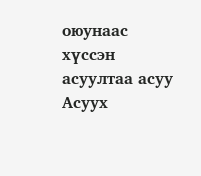оюунаас хүссэн асуултаа асуу
Асуух